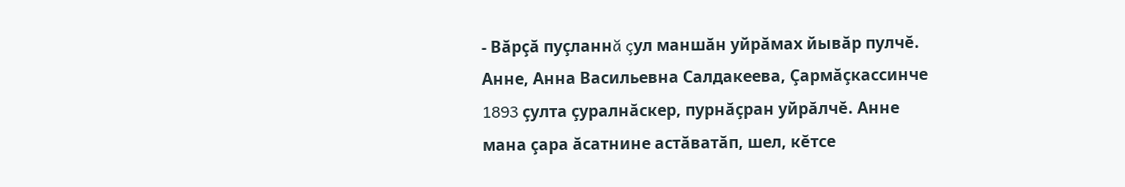- Вăрçă пуçланнă çул маншăн уйрăмах йывăр пулчĕ. Анне, Анна Васильевна Салдакеева, Çармăçкассинче 1893 çулта çуралнăскер, пурнăçран уйрăлчĕ. Анне мана çара ăсатнине астăватăп, шел, кĕтсе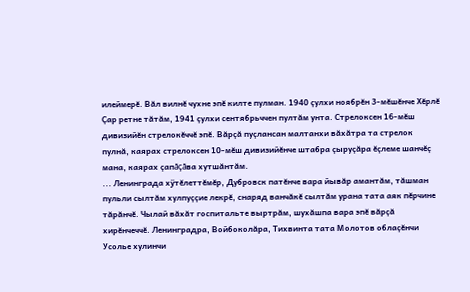илеймерĕ. Вăл вилнĕ чухне эпĕ килте пулман. 1940 çулхи ноябрĕн 3-мĕшĕнче Хĕрлĕ Çар ретне тăтăм, 1941 çулхи сентябрьччен пултăм унта. Стрелоксен 16-мĕш дивизийĕн стрелокĕччĕ эпĕ. Вăрçă пуçлансан малтанхи вăхăтра та стрелок пулнă, каярах стрелоксен 10-мĕш дивизийĕнче штабра çыруçăра ĕçлеме шанчĕç мана, каярах çапăçăва хутшăнтăм.
... Ленинграда хÿтĕлеттĕмĕр, Дубровск патĕнче вара йывăр амантăм, тăшман пульли сылтăм хулпуççие лекрĕ, снаряд ванчăкĕ сылтăм урана тата аяк пĕрчине тăрăнчĕ. Чылай вăхăт госпитальте выртрăм, шухăшпа вара эпĕ вăрçă хирĕнчеччĕ. Ленинградра, Войбоколăра, Тихвинта тата Молотов облаçĕнчи Усолье хулинчи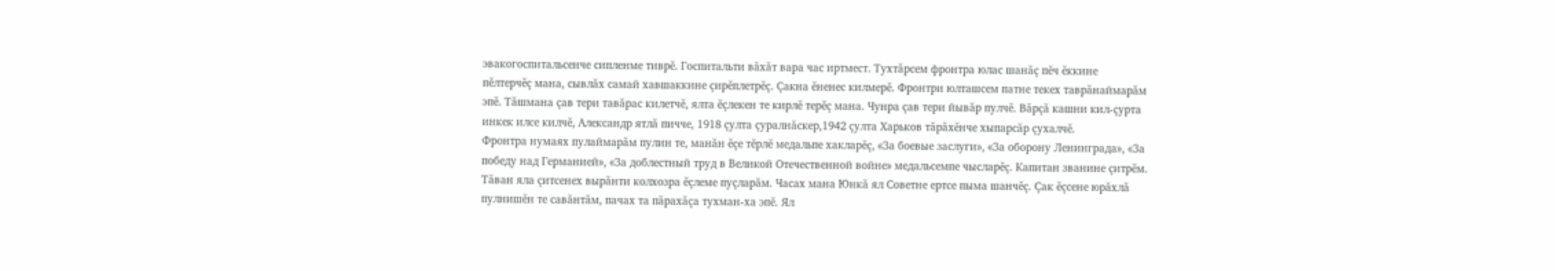эвакогоспитальсенче сипленме тиврĕ. Госпитальти вăхăт вара час иртмест. Тухтăрсем фронтра юлас шанăç пĕч ĕккине пĕлтерчĕç мана, сывлăх самай хавшаккине çирĕплетрĕç. Çакна ĕненес килмерĕ. Фронтри юлташсем патне текех таврăнаймарăм эпĕ. Тăшмана çав тери тавăрас килетчĕ, ялта ĕçлекен те кирлĕ терĕç мана. Чунра çав тери йывăр пулчĕ. Вăрçă кашни кил-çурта инкек илсе килчĕ, Александр ятлă пичче, 1918 çулта çуралнăскер,1942 çулта Харьков тăрăхĕнче хыпарсăр çухалчĕ.
Фронтра нумаях пулаймарăм пулин те, манăн ĕçе тĕрлĕ медальпе хакларĕç, «За боевые заслуги», «За оборону Ленинграда», «За победу над Германией», «За доблестный труд в Великой Отечественной войне» медальсемпе чысларĕç. Капитан званине çитрĕм.
Тăван яла çитсенех вырăнти колхозра ĕçлеме пуçларăм. Часах мана Юнкă ял Советне ертсе пыма шанчĕç. Çак ĕçсене юрăхлă пулнишĕн те савăнтăм, пачах та пăрахăçа тухман-ха эпĕ. Ял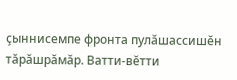çыннисемпе фронта пулăшассишĕн тăрăшрăмăр. Ватти-вĕтти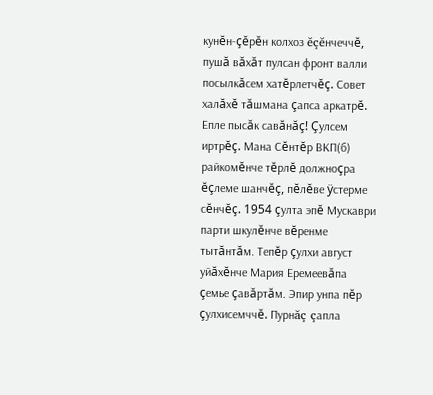кунĕн-çĕрĕн колхоз ĕçĕнчеччĕ, пушă вăхăт пулсан фронт валли посылкăсем хатĕрлетчĕç. Совет халăхĕ тăшмана çапса аркатрĕ. Епле пысăк савăнăç! Çулсем иртрĕç. Мана Сĕнтĕр ВКП(б) райкомĕнче тĕрлĕ должноçра ĕçлеме шанчĕç, пĕлĕве ÿстерме сĕнчĕç. 1954 çулта эпĕ Мускаври парти шкулĕнче вĕренме тытăнтăм. Тепĕр çулхи август уйăхĕнче Мария Еремеевăпа çемье çавăртăм. Эпир унпа пĕр çулхисемччĕ. Пурнăç çапла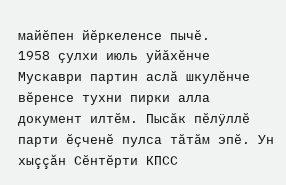майĕпен йĕркеленсе пычĕ.
1958 çулхи июль уйăхĕнче Мускаври партин аслă шкулĕнче вĕренсе тухни пирки алла документ илтĕм. Пысăк пĕлÿллĕ парти ĕçченĕ пулса тăтăм эпĕ. Ун хыççăн Сĕнтĕрти КПСС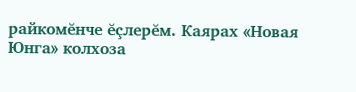райкомĕнче ĕçлерĕм. Каярах «Новая Юнга» колхоза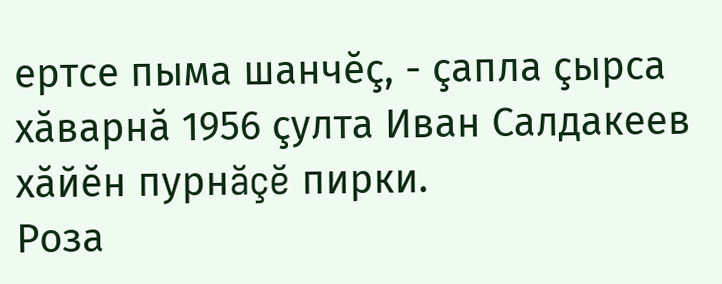ертсе пыма шанчĕç, - çапла çырса хăварнă 1956 çулта Иван Салдакеев хăйĕн пурнăçĕ пирки.
Роза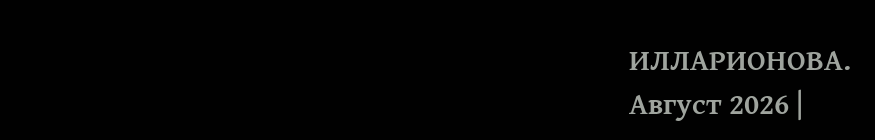ИЛЛАРИОНОВА.
Август 2026 |